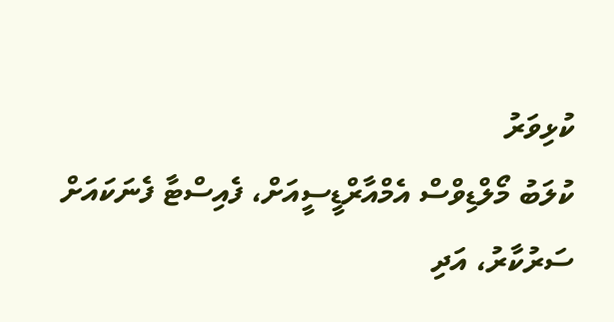ކުޅިވަރު
ކުލަބު މޯލްޑިވްސް އެމްއާރްޑީސީއަށް، ފެއިސްޓާ ފެނަކައަށް
ސަރުކާރު، އަދި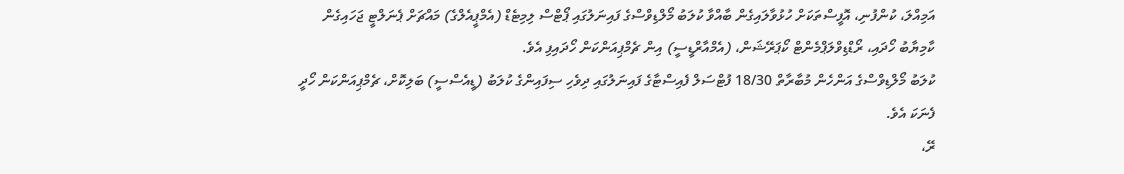އަމިއްލަ، ކުންފުނި، އޮފީސްތަކަށް ހުޅުވާލައިގެން ބާއްވާ ކުލަބު މޯލްޑިވްސްގެ ފައިނަލުގައި ޕޯޓްސް ލިމިޓެޑް (އެމްޕީއެލްގެ) މައްޗަށް ޕެނަލްޓީ ޖަހައިގެން ކާމިޔާބު ހޯދައި، ރޯޑްޑިވްލަޕްމެންޓް ކޯޕަރޭޝަން، (އެމްއާރްޑީސީ) އިން ޗެމްޕިއަންކަން ހޯދައިފި އެވެ.
ކުލަބު މޯލްޑިވްސްގެ އަންހެން މުބާރާތް 18/30 ފުޓްސަލް ފެއިސްޓާގެ ފައިނަލުގައި ދިވެހި ސިފައިންގެ ކުލަބު (ޑީއެސްސީ) ބަލިކޮށް، ޗެމްޕިއަންކަން ހޯދީ ފެނަކަ އެވެ.
ރޭ،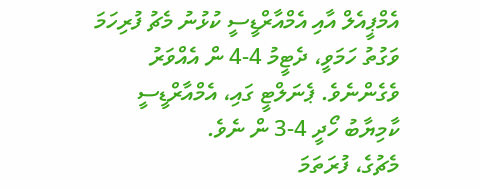އެމްޕީއެލް އާއި އެމްއާރްޑީސީ ކުޅުނު މެޗު ފުރިހަމަ ވަގުތު ހަމަވީ، ދެޓީމު 4-4 ން އެއްވަރު ވެގެންނެވެ. ޕެނަލްޓީ ގައި، އެމްއާރްޑީސީ ކާމިޔާބު ހޯދީ 4-3 ން ނެވެ.
މެޗުގެ، ފުރަތަމަ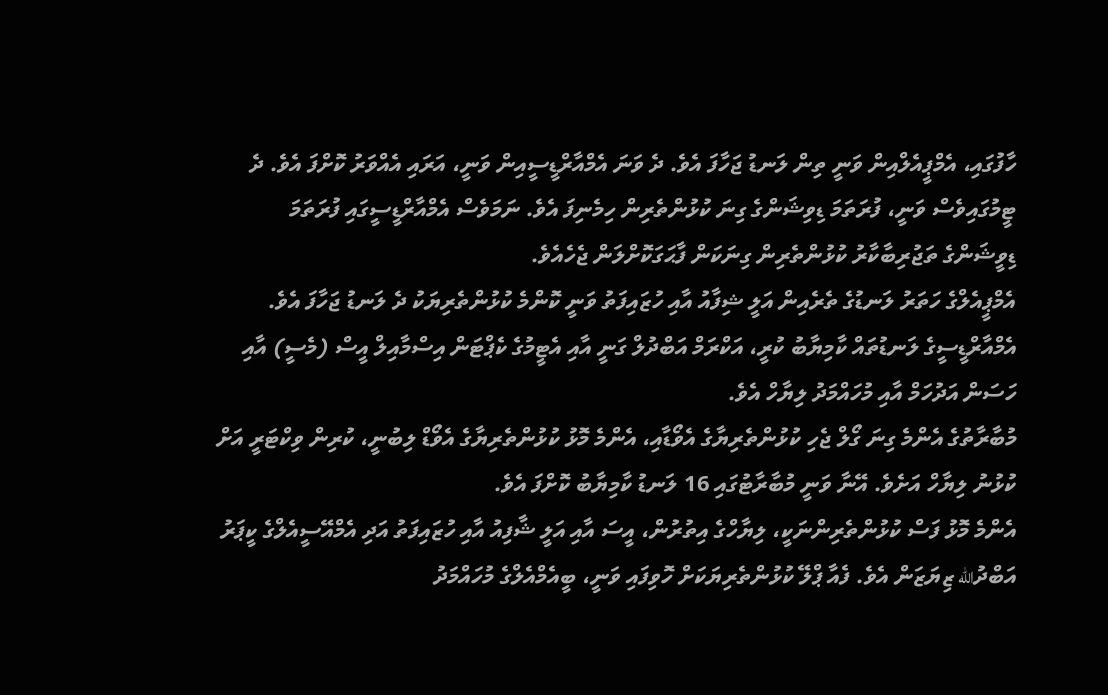ހާފުގައި، އެމްޕީއެލްއިން ވަނީ ތިން ލަނޑު ޖަހާފަ އެވެ. ދެ ވަނަ އެމްއާރްޑީސީއިން ވަނީ، އަރައި އެއްވަރު ކޮށްފަ އެވެ. ދެ ޓީމުގައިވެސް ވަނީ، ފުރަތަމަ ޑިވިޝަންގެ ގިނަ ކުޅުންތެރިން ހިމެނިފަ އެވެ. ނަމަވެސް އެމްއާރްޑީސީގައި ފުރަތަމަ ޑިވީޝަންގެ ތަޖުރިބާކާރު ކުޅުންތެރިން ގިނަކަން ފާޙަގަކޮށްލަން ޖެހެއެވެ.
އެމްޕީއެލްގެ ހަތަރު ލަނޑުގެ ތެރެއިން އަލީ ޝިފާއު އާއި ހުޒައިފަތު ވަނީ ކޮންމެ ކުޅުންތެރިޔަކު ދެ ލަނޑު ޖަހާފަ އެވެ. އެމްއާރްޑީސީގެ ލަނޑުތައް ކާމިޔާބު ކުރީ، އަކްރަމް އަބްދުލް ގަނީ އާއި އެޓީމުގެ ކެޕްޓަން އިސްމާއިލް އީސް (މެސީ) އާއި ހަސަން އަދުހަމް އާއި މުހައްމަދު ލިޔާހް އެވެ.
މުބާރާތުގެ އެންމެ ގިނަ ގޯލް ޖެހި ކުޅުންތެރިޔާގެ އެވޯޑާއި، އެންމެ މޮޅު ކުޅުންތެރިޔާގެ އެވޯޑް ލިބުނީ، ކުރިން ވިކްޓަރީ އަށް ކުޅުނު ލިޔާހް އަށެވެ. އޭނާ ވަނީ މުބާރާޓުގައި 16 ލަނޑު ކާމިޔާބު ކޮށްފަ އެވެ.
އެންމެ މޮޅު ފަސް ކުޅުންތެރިންނަކީ، ލިޔާހްގެ އިތުރުން، އީސަ އާއި އަލީ ޝާފިއު އާއި ހުޒައިފަތު އަދި އެމްއޭސީއެލްގެ ކީޕަރު އަބްދުالله ޒިޔަޒަން އެވެ. ފެއާ ޕްލޭ ކުޅުންތެރިޔަކަށް ހޮވިފައި ވަނީ، ބީއެމްއެލްގެ މުހައްމަދު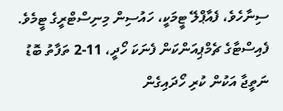ސިނާހެވެ، ފެއާޕްލޭ ޓީމަކީ، ހައުސިން މިނިސްޓްރީގެ ޓީމެވެ.
ފެއިސްޓާގެ ޗެމްޕިއަންކަން ފެނަކަ ހޯދީ، 11-2 ތަފާތު ބޮޑު ނަތީޖާ އަކުން ކުރި ހޯދައިގެން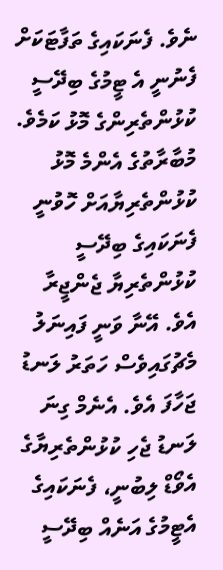ނެވެ. ފެނަކައިގެ ތަފާޓަކަށް ފެނުނީ އެ ޓީމުގެ ބިދޭސީ ކުޅުންތެރިންގެ މޮޅު ކަމެވެ.
މުބާރާތުގެ އެންމެ މޮޅު ކުޅުންތެރިޔާއަށް ހޮވުނީ ފެނަކައިގެ ބިދޭސީ ކުޅުންތެރިޔާ ޖެންޖީރާ އެވެ. އޭނާ ވަނީ ފައިނަލު މެޗުގައިވެސް ހަތަރު ލަނޑު ޖަހާފަ އެވެ. އެނެމް ގިނަ ލަނޑު ޖެހި ކުޅުންތެރިޔާގެ އެވޯޑް ލިބުނީ، ފެނަކައިގެ އެޓީމުގެ އަނެއް ބިދޭސީ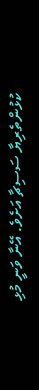ކުޅުންތެރިޔާ ސަސިޗާ އަށެވެ. އޭނާ ވަނީ މުޅި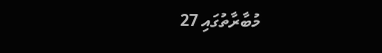މުބާރާތުގައި 27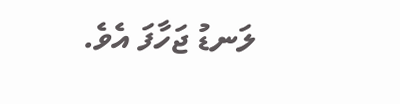ލަނޑު ޖަހާފަ އެވެ.